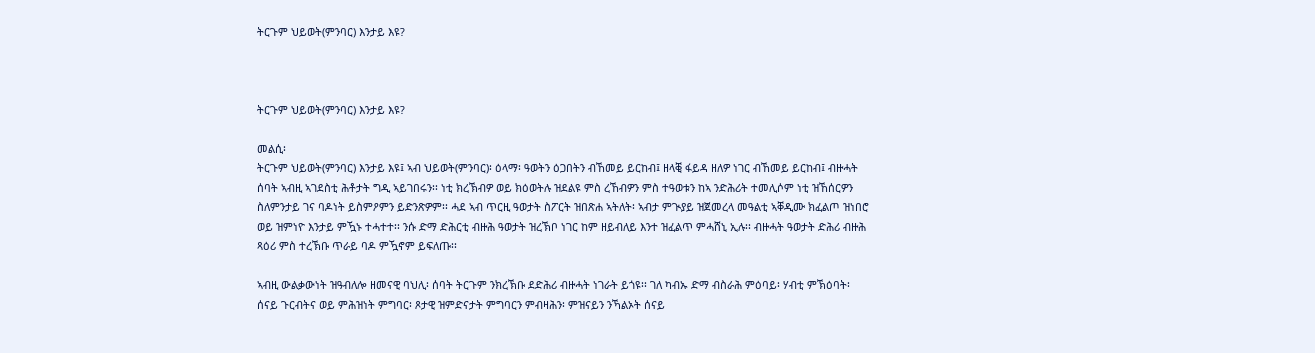ትርጉም ህይወት(ምንባር) እንታይ እዩ?



ትርጉም ህይወት(ምንባር) እንታይ እዩ?

መልሲ፡
ትርጉም ህይወት(ምንባር) እንታይ እዩ፤ ኣብ ህይወት(ምንባር)፡ ዕላማ፡ ዓወትን ዕጋበትን ብኸመይ ይርከብ፤ ዘላቒ ፋይዳ ዘለዎ ነገር ብኸመይ ይርከብ፤ ብዙሓት ሰባት ኣብዚ ኣገደስቲ ሕቶታት ግዲ ኣይገበሩን፡፡ ነቲ ክረኽብዎ ወይ ክዕወትሉ ዝደልዩ ምስ ረኸብዎን ምስ ተዓወቱን ከኣ ንድሕሪት ተመሊሶም ነቲ ዝኸሰርዎን ስለምንታይ ገና ባዶነት ይስምዖምን ይድንጽዎም፡፡ ሓደ ኣብ ጥርዚ ዓወታት ስፖርት ዝበጽሐ ኣትለት፡ ኣብታ ምጒያይ ዝጀመረላ መዓልቲ ኣቐዲሙ ክፈልጦ ዝነበሮ ወይ ዝምነዮ እንታይ ምዃኑ ተሓተተ፡፡ ንሱ ድማ ድሕርቲ ብዙሕ ዓወታት ዝረኽቦ ነገር ከም ዘይብለይ እንተ ዝፈልጥ ምሓሸኒ ኢሉ፡፡ ብዙሓት ዓወታት ድሕሪ ብዙሕ ጻዕሪ ምስ ተረኽቡ ጥራይ ባዶ ምዃኖም ይፍለጡ፡፡

ኣብዚ ውልቃውነት ዝዓብለሎ ዘመናዊ ባህሊ፡ ሰባት ትርጉም ንክረኽቡ ደድሕሪ ብዙሓት ነገራት ይጎዩ፡፡ ገለ ካብኡ ድማ ብስራሕ ምዕባይ፡ ሃብቲ ምኽዕባት፡ ሰናይ ጉርብትና ወይ ምሕዝነት ምግባር፡ ጾታዊ ዝምድናታት ምግባርን ምብዛሕን፡ ምዝናይን ንኻልኦት ሰናይ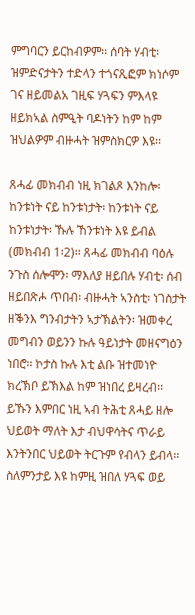ምግባርን ይርከብዎም፡፡ ሰባት ሃብቲ፡ ዝምድናታትን ተድላን ተጎናጺፎም ክነሶም ገና ዘይመልአ ገዚፍ ሃጓፍን ምእላዩ ዘይክኣል ስምዒት ባዶነትን ከም ከም ዝህልዎም ብዙሓት ዝምስክርዎ እዩ፡፡

ጸሓፊ መክብብ ነዚ ክገልጾ እንከሎ፡ ከንቱነት ናይ ከንቱነታት፡ ከንቱነት ናይ ከንቱነታት፡ ኹሉ ኸንቱነት እዩ ይብል (መክብብ 1፡2)፡፡ ጸሓፊ መክብብ ባዕሉ ንጉስ ሰሎሞን፡ ማእለያ ዘይበሉ ሃብቲ፡ ሰብ ዘይበጽሖ ጥበብ፡ ብዙሓት ኣንስቲ፡ ነገስታት ዘቕንእ ግንብታትን ኣታኽልትን፡ ዝመቀረ መግብን ወይንን ኩሉ ዓይነታት መዘናግዕን ነበሮ፡፡ ኮታስ ኩሉ እቲ ልቡ ዝተመነዮ ክረኽቦ ይኽእል ከም ዝነበረ ይዛረብ፡፡ ይኹን እምበር ነዚ ኣብ ትሕቲ ጸሓይ ዘሎ ህይወት ማለት እታ ብህዋሳትና ጥራይ እንትንበር ህይወት ትርጉም የብላን ይብላ፡፡ ስለምንታይ እዩ ከምዚ ዝበለ ሃጓፍ ወይ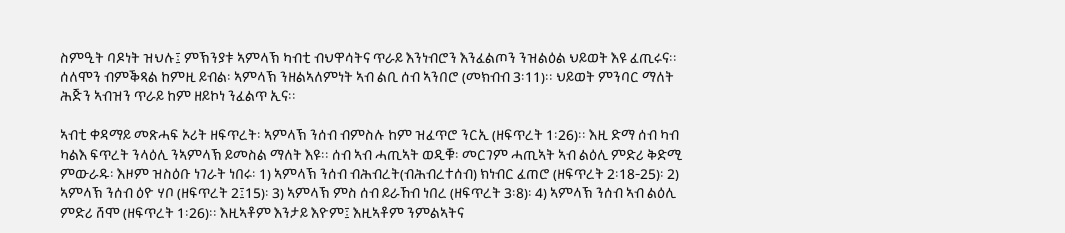ስምዒት ባዶነት ዝህሉ፤ ምኽንያቱ ኣምላኽ ካብቲ ብህዋሳትና ጥራይ እንነብሮን እንፈልጦን ንዝልዕል ህይወት እዩ ፈጢሩና፡፡ ሰለሞን ብምቕጻል ከምዚ ይብል፡ ኣምላኽ ንዘልኣለምነት ኣብ ልቢ ሰብ ኣንበሮ (መክብብ 3፡11)፡፡ ህይወት ምንባር ማለት ሕጅን ኣብዝን ጥራይ ከም ዘይኮነ ንፈልጥ ኢና፡፡

ኣብቲ ቀዳማይ መጽሓፍ ኦሪት ዘፍጥረት፡ ኣምላኽ ንሰብ ብምስሉ ከም ዝፈጥሮ ንርኢ (ዘፍጥረት 1፡26)፡፡ እዚ ድማ ሰብ ካብ ካልእ ፍጥረት ንላዕሊ ንኣምላኽ ይመስል ማለት እዩ፡፡ ሰብ ኣብ ሓጢኣት ወዲቑ፡ መርገም ሓጢኣት ኣብ ልዕሊ ምድሪ ቅድሚ ምውራዱ፡ እዞም ዝስዕቡ ነገራት ነበሩ፡ 1) ኣምላኽ ንሰብ ብሕብረት(ብሕብረተሰብ) ክነብር ፈጠሮ (ዘፍጥረት 2፡18-25)፡ 2) ኣምላኽ ንሰብ ዕዮ ሃቦ (ዘፍጥረት 2፤15)፡ 3) ኣምላኽ ምስ ሰብ ይራኸብ ነበረ (ዘፍጥረት 3፡8)፡ 4) ኣምላኽ ንሰብ ኣብ ልዕሊ ምድሪ ሸሞ (ዘፍጥረት 1፡26)፡፡ እዚኣቶም እንታይ እዮም፤ እዚኣቶም ንምልኣትና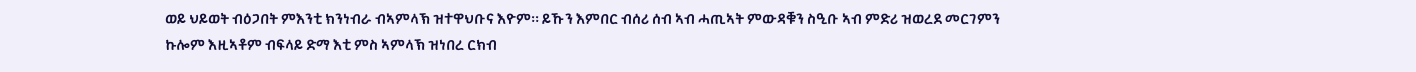ወይ ህይወት ብዕጋበት ምእንቲ ክንነብራ ብኣምላኽ ዝተዋህቡና እዮም፡፡ ይኹን እምበር ብሰሪ ሰብ ኣብ ሓጢኣት ምውዳቑን ስዒቡ ኣብ ምድሪ ዝወረደ መርገምን ኩሎም እዚኣቶም ብፍላይ ድማ እቲ ምስ ኣምላኽ ዝነበረ ርክብ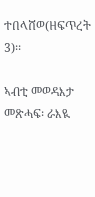ተበላሸወ(ዘፍጥረት 3)፡፡

ኣብቲ መወዳእታ መጽሓፍ፡ ራእዪ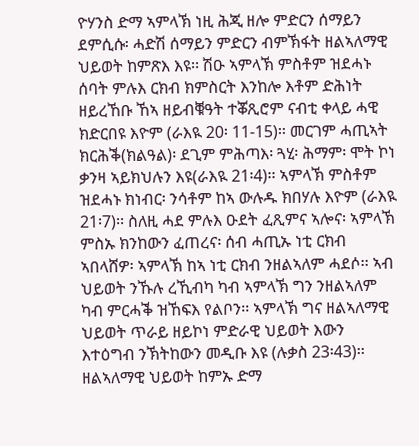ዮሃንስ ድማ ኣምላኽ ነዚ ሕጂ ዘሎ ምድርን ሰማይን ደምሲሱ፡ ሓድሽ ሰማይን ምድርን ብምኽፋት ዘልኣለማዊ ህይወት ከምጽእ እዩ፡፡ ሽዑ ኣምላኽ ምስቶም ዝደሓኑ ሰባት ምሉእ ርክብ ክምስርት እንከሎ እቶም ድሕነት ዘይረኸቡ ኸኣ ዘይብቑዓት ተቖጺሮም ናብቲ ቀላይ ሓዊ ክድርበዩ እዮም (ራእዪ 20፡ 11-15)፡፡ መርገም ሓጢኣት ክርሕቕ(ክልዓል)፡ ደጊም ምሕጣእ፡ ጓሂ፡ ሕማም፡ ሞት ኮነ ቃንዛ ኣይክህሉን እዩ(ራእዪ 21፡4)፡፡ ኣምላኽ ምስቶም ዝደሓኑ ክነብር፡ ንሳቶም ከኣ ውሉዱ ክበሃሉ እዮም (ራእዪ 21፡7)፡፡ ስለዚ ሓደ ምሉእ ዑደት ፈጺምና ኣሎና፡ ኣምላኽ ምስኡ ክንከውን ፈጠረና፡ ሰብ ሓጢኡ ነቲ ርክብ ኣበላሸዎ፡ ኣምላኽ ከኣ ነቲ ርክብ ንዘልኣለም ሓደሶ፡፡ ኣብ ህይወት ንኹሉ ረኺብካ ካብ ኣምላኽ ግን ንዘልኣለም ካብ ምርሓቕ ዝኸፍእ የልቦን፡፡ ኣምላኽ ግና ዘልኣለማዊ ህይወት ጥራይ ዘይኮነ ምድራዊ ህይወት እውን እተዕግብ ንኽትከውን መዲቡ እዩ (ሉቃስ 23፡43)፡፡ ዘልኣለማዊ ህይወት ከምኡ ድማ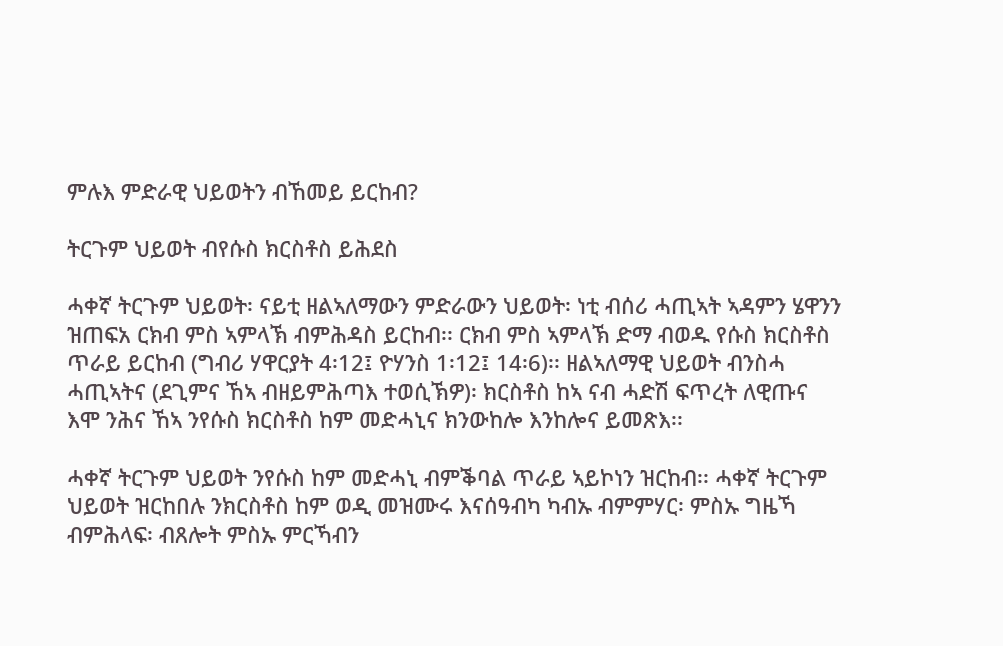ምሉእ ምድራዊ ህይወትን ብኸመይ ይርከብ?

ትርጉም ህይወት ብየሱስ ክርስቶስ ይሕደስ

ሓቀኛ ትርጉም ህይወት፡ ናይቲ ዘልኣለማውን ምድራውን ህይወት፡ ነቲ ብሰሪ ሓጢኣት ኣዳምን ሄዋንን ዝጠፍአ ርክብ ምስ ኣምላኽ ብምሕዳስ ይርከብ፡፡ ርክብ ምስ ኣምላኽ ድማ ብወዱ የሱስ ክርስቶስ ጥራይ ይርከብ (ግብሪ ሃዋርያት 4፡12፤ ዮሃንስ 1፡12፤ 14፡6)፡፡ ዘልኣለማዊ ህይወት ብንስሓ ሓጢኣትና (ደጊምና ኸኣ ብዘይምሕጣእ ተወሲኽዎ)፡ ክርስቶስ ከኣ ናብ ሓድሽ ፍጥረት ለዊጡና እሞ ንሕና ኸኣ ንየሱስ ክርስቶስ ከም መድሓኒና ክንውከሎ እንከሎና ይመጽእ፡፡

ሓቀኛ ትርጉም ህይወት ንየሱስ ከም መድሓኒ ብምቕባል ጥራይ ኣይኮነን ዝርከብ፡፡ ሓቀኛ ትርጉም ህይወት ዝርከበሉ ንክርስቶስ ከም ወዲ መዝሙሩ እናሰዓብካ ካብኡ ብምምሃር፡ ምስኡ ግዜኻ ብምሕላፍ፡ ብጸሎት ምስኡ ምርኻብን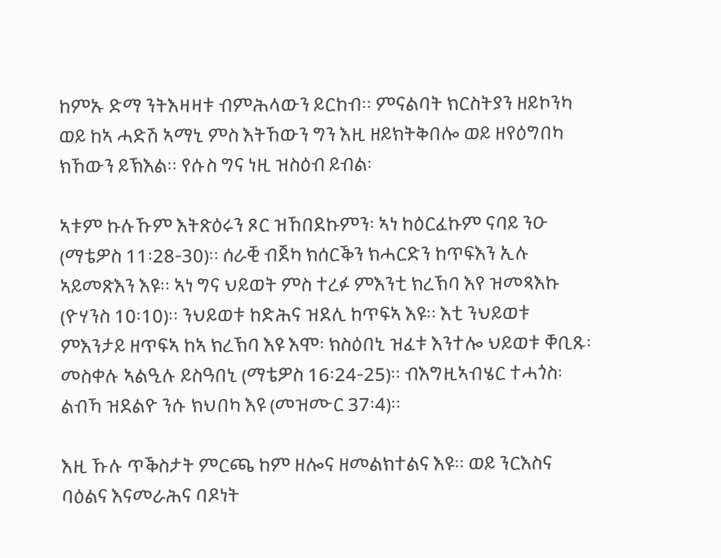ከምኡ ድማ ንትእዛዛቱ ብምሕላውን ይርከብ፡፡ ምናልባት ክርስትያን ዘይኮንካ ወይ ከኣ ሓድሽ ኣማኒ ምስ እትኸውን ግን እዚ ዘይክትቅበሎ ወይ ዘየዕግበካ ክኸውን ይኽእል፡፡ የሱስ ግና ነዚ ዝስዕብ ይብል፡

ኣቱም ኩሉኹም እትጽዕሩን ጾር ዝኸበደኩምን፡ ኣነ ከዕርፈኩም ናባይ ንዑ (ማቴዎስ 11፡28-30)፡፡ ሰራቒ ብጀካ ክሰርቕን ክሓርድን ከጥፍእን ኢሉ ኣይመጽእን እዩ፡፡ ኣነ ግና ህይወት ምስ ተረፉ ምእንቲ ክረኽባ እየ ዝመጻእኩ (ዮሃንስ 10፡10)፡፡ ንህይወቱ ከድሕና ዝደሊ ከጥፍኣ እዩ፡፡ እቲ ንህይወቱ ምእንታይ ዘጥፍኣ ከኣ ክረኽባ እዩ እሞ፡ ክስዕበኒ ዝፈቱ እንተሎ ህይወቱ ቐቢጹ፡ መስቀሉ ኣልዒሉ ይስዓበኒ (ማቴዎስ 16፡24-25)፡፡ ብእግዚኣብሄር ተሓጎስ፡ ልብኻ ዝደልዮ ንሱ ክህበካ እዩ (መዝሙር 37፡4)፡፡

እዚ ኹሉ ጥቕስታት ምርጫ ከም ዘሎና ዘመልክተልና እዩ፡፡ ወይ ንርእስና ባዕልና እናመራሕና ባዶነት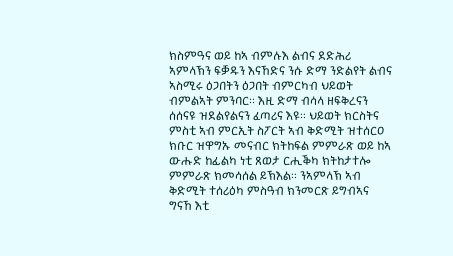ክስምዓና ወይ ከኣ ብምሉእ ልብና ደድሕሪ ኣምላኽን ፍቓዱን እናኸድና ንሱ ድማ ንድልየት ልብና ኣስሚሩ ዕጋበትን ዕጋበት ብምርካብ ህይወት ብምልኣት ምንባር፡፡ እዚ ድማ ብሳላ ዘፍቅረናን ሰሰናዩ ዝደልየልናን ፈጣሪና እዩ፡፡ ህይወት ክርስትና ምስቲ ኣብ ምርኢት ስፖርት ኣብ ቅድሚት ዝተሰርዐ ክቡር ዝዋግኡ መናብር ክትከፍል ምምራጽ ወይ ከኣ ውሑድ ከፊልካ ነቲ ጸወታ ርሒቕካ ክትከታተሎ ምምራጽ ክመሳሰል ይኽእል፡፡ ንኣምላኽ ኣብ ቅድሚት ተሰሪዕካ ምስዓብ ክንመርጽ ይግብኣና ግናኸ እቲ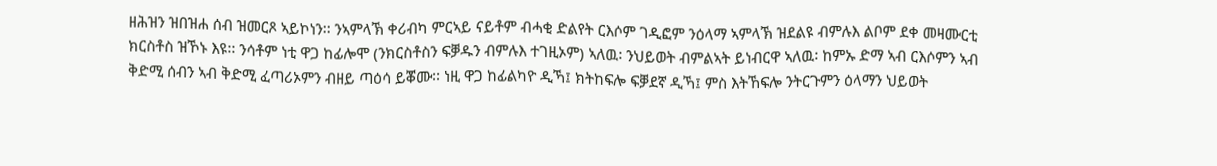ዘሕዝን ዝበዝሐ ሰብ ዝመርጾ ኣይኮነን፡፡ ንኣምላኽ ቀሪብካ ምርኣይ ናይቶም ብሓቂ ድልየት ርእሶም ገዲፎም ንዕላማ ኣምላኽ ዝደልዩ ብምሉእ ልቦም ደቀ መዛሙርቲ ክርስቶስ ዝኾኑ እዩ፡፡ ንሳቶም ነቲ ዋጋ ከፊሎሞ (ንክርስቶስን ፍቓዱን ብምሉእ ተገዚኦም) ኣለዉ፡ ንህይወት ብምልኣት ይነብርዋ ኣለዉ፡ ከምኡ ድማ ኣብ ርእሶምን ኣብ ቅድሚ ሰብን ኣብ ቅድሚ ፈጣሪኦምን ብዘይ ጣዕሳ ይቖሙ፡፡ ነዚ ዋጋ ከፊልካዮ ዲኻ፤ ክትከፍሎ ፍቓደኛ ዲኻ፤ ምስ እትኸፍሎ ንትርጉምን ዕላማን ህይወት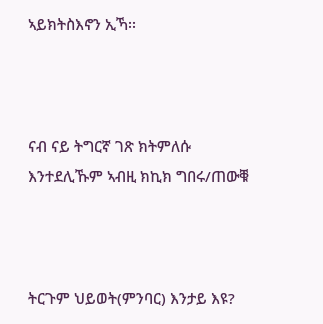ኣይክትስእኖን ኢኻ፡፡



ናብ ናይ ትግርኛ ገጽ ክትምለሱ እንተደሊኹም ኣብዚ ክኪክ ግበሩ/ጠውቑ



ትርጉም ህይወት(ምንባር) እንታይ እዩ?